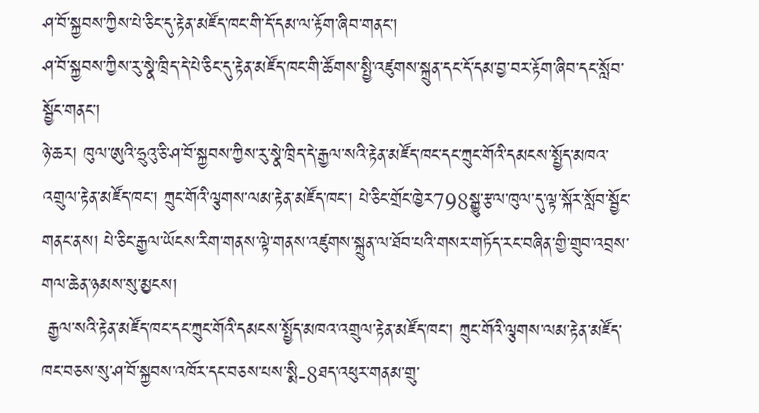ཤ་བོ་སྐྱབས་ཀྱིས་པེ་ཅིང་དུ་རྟེན་མཛོད་ཁང་གི་དོ་དམ་ལ་རྟོག་ཞིབ་གནང་།
ཤ་བོ་སྐྱབས་ཀྱིས་རུ་སྣེ་ཁྲིད་དེ་པེ་ཅིང་དུ་རྟེན་མཛོད་ཁང་གི་ཚོགས་སྤྱི་འཛུགས་སྐྲུན་དང་དོ་དམ་བྱ་བར་རྟོག་ཞིབ་དང་སློབ་སྦྱོང་གནང་།
ཉེ་ཆར། ཁུལ་ཨུའི་ཧྲུའུ་ཅི་ཤ་བོ་སྐྱབས་ཀྱིས་རུ་སྣེ་ཁྲིད་དེ་རྒྱལ་སའི་རྟེན་མཛོད་ཁང་དང་ཀྲུང་གོའི་དམངས་སྤྱོད་མཁའ་འགྲུལ་རྟེན་མཛོད་ཁང་། ཀྲུང་གོའི་ལྕགས་ལམ་རྟེན་མཛོད་ཁང་། པེ་ཅིང་གྲོང་ཁྱེར798སྒྱུ་རྩལ་ཁུལ་དུ་ལྟ་སྐོར་སློབ་སྦྱོང་གནང་ནས། པེ་ཅིང་རྒྱལ་ཡོངས་རིག་གནས་ལྟེ་གནས་འཛུགས་སྐྲུན་ལ་ཐོབ་པའི་གསར་གཏོད་རང་བཞིན་གྱི་གྲུབ་འབྲས་གལ་ཆེན་ཉམས་སུ་མྱངས།
 རྒྱལ་སའི་རྟེན་མཛོད་ཁང་དང་ཀྲུང་གོའི་དམངས་སྤྱོད་མཁའ་འགྲུལ་རྟེན་མཛོད་ཁང་། ཀྲུང་གོའི་ལྕགས་ལམ་རྟེན་མཛོད་ཁང་བཅས་སུ་ཤ་བོ་སྐྱབས་འཁོར་དང་བཅས་པས་སྨི-8ཐད་འཕུར་གནམ་གྲུ་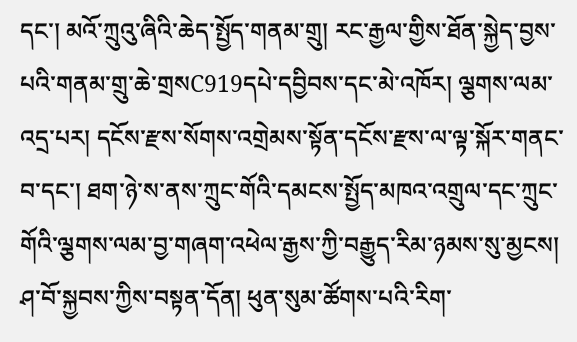དང་། མའོ་ཀྲུའུ་ཞིའི་ཆེད་སྤྱོད་གནམ་གྲུ། རང་རྒྱལ་གྱིས་ཐོན་སྐྱེད་བྱས་པའི་གནམ་གྲུ་ཆེ་གྲསC919དཔེ་དབྱིབས་དང་མེ་འཁོར། ལྕགས་ལམ་འདྲ་པར། དངོས་རྫས་སོགས་འགྲེམས་སྟོན་དངོས་རྫས་ལ་ལྟ་སྐོར་གནང་བ་དང་། ཐག་ཉེ་ས་ནས་ཀྲུང་གོའི་དམངས་སྤྱོད་མཁའ་འགྲུལ་དང་ཀྲུང་གོའི་ལྕགས་ལམ་བྱ་གཞག་འཕེལ་རྒྱས་ཀྱི་བརྒྱུད་རིམ་ཉམས་སུ་མྱངས། ཤ་བོ་སྐྱབས་ཀྱིས་བསྟན་དོན། ཕུན་སུམ་ཚོགས་པའི་རིག་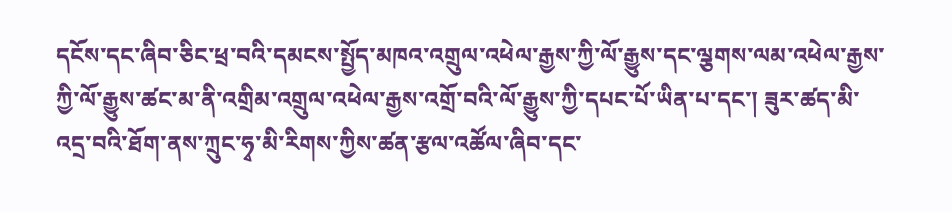དངོས་དང་ཞིབ་ཅིང་ཕྲ་བའི་དམངས་སྤྱོད་མཁའ་འགྲུལ་འཕེལ་རྒྱས་ཀྱི་ལོ་རྒྱུས་དང་ལྕགས་ལམ་འཕེལ་རྒྱས་ཀྱི་ལོ་རྒྱུས་ཚང་མ་ནི་འགྲིམ་འགྲུལ་འཕེལ་རྒྱས་འགྲོ་བའི་ལོ་རྒྱུས་ཀྱི་དཔང་པོ་ཡིན་པ་དང་། ཟུར་ཚད་མི་འདྲ་བའི་ཐོག་ནས་ཀྲུང་ཧྭ་མི་རིགས་ཀྱིས་ཚན་རྩལ་འཚོལ་ཞིབ་དང་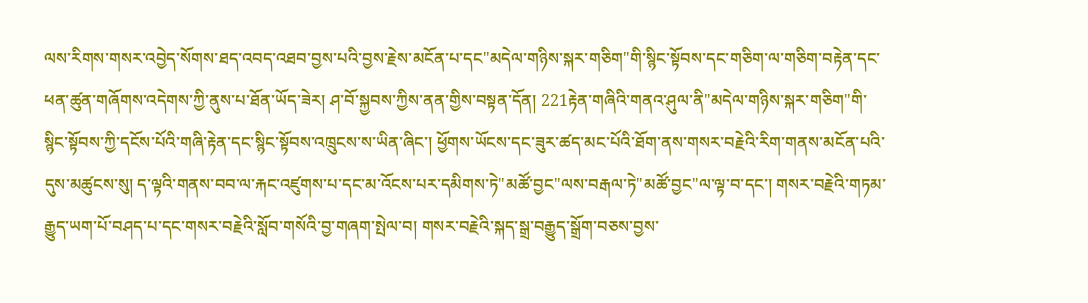ལས་རིགས་གསར་འབྱེད་སོགས་ཐད་འབད་འཐབ་བྱས་པའི་བྱས་རྗེས་མངོན་པ་དང"མདེལ་གཉིས་སྐར་གཅིག"གི་སྙིང་སྟོབས་དང་གཅིག་ལ་གཅིག་བརྟེན་དང་ཕན་ཚུན་གཞོགས་འདེགས་ཀྱི་ནུས་པ་ཐོན་ཡོད་ཟེར། ཤ་བོ་སྐྱབས་ཀྱིས་ནན་གྱིས་བསྟན་དོན། 221རྟེན་གཞིའི་གནའ་ཤུལ་ནི"མདེལ་གཉིས་སྐར་གཅིག"གི་སྙིང་སྟོབས་ཀྱི་དངོས་པོའི་གཞི་རྟེན་དང་སྙིང་སྟོབས་འཁྲུངས་ས་ཡིན་ཞིང་། ཕྱོགས་ཡོངས་དང་ཟུར་ཚད་མང་པོའི་ཐོག་ནས་གསར་བརྗེའི་རིག་གནས་མངོན་པའི་དུས་མཚུངས་སུ། ད་ལྟའི་གནས་བབ་ལ་རྐང་འཛུགས་པ་དང་མ་འོངས་པར་དམིགས་ཏེ"མཚོ་བྱང"ལས་བརྒལ་ཏེ"མཚོ་བྱང"ལ་ལྟ་བ་དང་། གསར་བརྗེའི་གཏམ་རྒྱུད་ཡག་པོ་བཤད་པ་དང་གསར་བརྗེའི་སློབ་གསོའི་བྱ་གཞག་སྤེལ་བ། གསར་བརྗེའི་སྐད་སྒྲ་བརྒྱུད་སྒྲོག་བཅས་བྱས་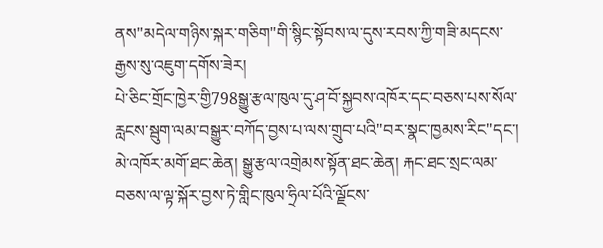ནས"མདེལ་གཉིས་སྐར་གཅིག"གི་སྙིང་སྟོབས་ལ་དུས་རབས་ཀྱི་གཟི་མདངས་རྒྱས་སུ་འཇུག་དགོས་ཟེར།
པེ་ཅིང་གྲོང་ཁྱེར་གྱི798སྒྱུ་རྩལ་ཁུལ་དུ་ཤ་བོ་སྐྱབས་འཁོར་དང་བཅས་པས་སོལ་རླངས་སྦུག་ལམ་བསྒྱུར་བཀོད་བྱས་པ་ལས་གྲུབ་པའི"བར་སྣང་ཁྱམས་རིང"དང་། མེ་འཁོར་མགོ་ཐང་ཆེན། སྒྱུ་རྩལ་འགྲེམས་སྟོན་ཐང་ཆེན། རྐང་ཐང་སྲང་ལམ་བཅས་ལ་ལྟ་སྐོར་བྱས་ཏེ་གླིང་ཁུལ་ཧྲིལ་པོའི་ལྗོངས་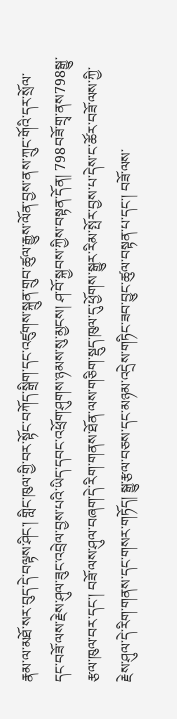རྣམ་ལ་མཐོ་སར་བུད་དེ་བལྟས་ཤིང་། གླིང་ཁུལ་གྱི་བར་སྟོང་བཀོད་སྒྲིག་དང་འཛུགས་སྐྲུན་གྲུབ་ཚུལ་རྒྱུས་ལོན་བྱས་ནས་ཀྲུང་གོའི་དར་སྲོལ་དང་བཟོ་ལས་རྗེས་ཤུལ་ཟུང་འབྲེལ་བྱས་པའི་ཡིད་དབང་འཕྲོག་ཤུགས་ཉམས་སུ་མྱངས། ཤ་བོ་སྐྱབས་ཀྱིས་བསྟན་དོན། 798བཟོ་གྲྭ་ནས798སྒྱུ་རྩལ་ཁུལ་བར་དང་། བཟོ་ལས་ཤུལ་བཞག་དེ་རིག་གནས་ཐོན་ལས་གཅིག་སྡུད་ཁུལ་དུ་ཕྱོགས་སྒྱུར་རིམ་སྤོར་བྱས་པ་དེས་ང་ཚོར་བཟོ་ལས་ཀྱི་རྗེས་ཤུལ་དེ་རིག་གནས་དང་གསར་གཏོད། སྒྱུ་རྩལ་བཅས་དང་མཉམ་འདྲེས་གཏིང་ཟབ་བྱུང་ཚུལ་བསྟན་པ་དང་། བཟོ་ལས་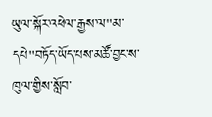ཡུལ་སྐོར་འཕེལ་རྒྱས་ལ"མ་དཔེ"བཏོད་ཡོད་པས་མཚོ་བྱང་ས་ཁུལ་གྱིས་སློབ་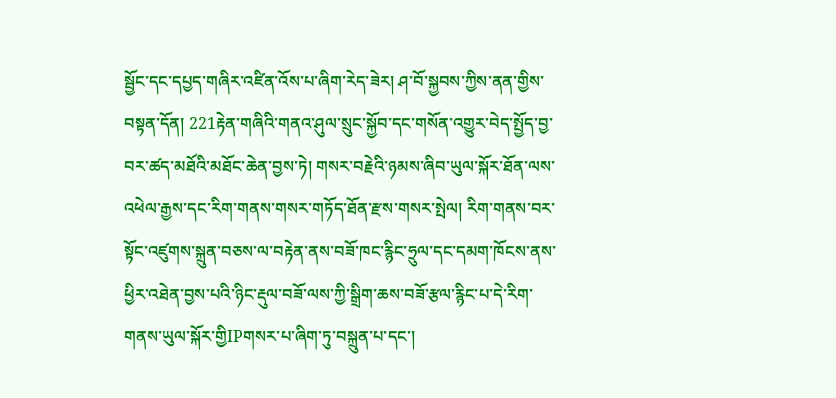སྦྱོང་དང་དཔྱད་གཞིར་འཛིན་འོས་པ་ཞིག་རེད་ཟེར། ཤ་བོ་སྐྱབས་ཀྱིས་ནན་གྱིས་བསྟན་དོན། 221རྟེན་གཞིའི་གནའ་ཤུལ་སྲུང་སྐྱོབ་དང་གསོན་འགྱུར་བེད་སྤྱོད་བྱ་བར་ཚད་མཐོའི་མཐོང་ཆེན་བྱས་ཏེ། གསར་བརྗེའི་ཉམས་ཞིབ་ཡུལ་སྐོར་ཐོན་ལས་འཕེལ་རྒྱས་དང་རིག་གནས་གསར་གཏོད་ཐོན་རྫས་གསར་སྤེལ། རིག་གནས་བར་སྟོང་འཛུགས་སྐྲུན་བཅས་ལ་བརྟེན་ནས་བཟོ་ཁང་རྙིང་ཧྲུལ་དང་དམག་ཁོངས་ནས་ཕྱིར་འཐེན་བྱས་པའི་ཉིང་རྡུལ་བཟོ་ལས་ཀྱི་སྒྲིག་ཆས་བཟོ་རྩལ་རྙིང་པ་དེ་རིག་གནས་ཡུལ་སྐོར་གྱིIPགསར་པ་ཞིག་ཏུ་བསྐྲུན་པ་དང་།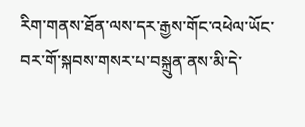རིག་གནས་ཐོན་ལས་དར་རྒྱས་གོང་འཕེལ་ཡོང་བར་གོ་སྐབས་གསར་པ་བསྐྲུན་ནས་མི་དེ་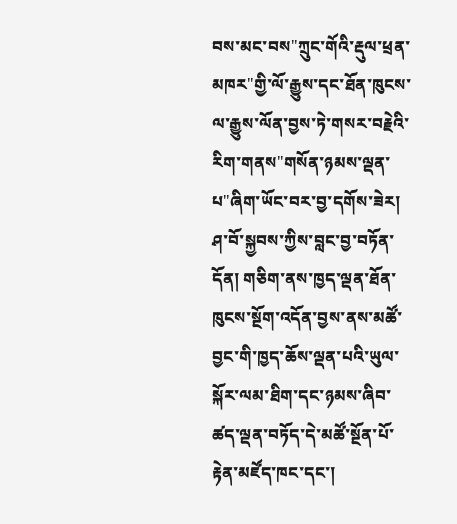བས་མང་བས"ཀྲུང་གོའི་རྡུལ་ཕྲན་མཁར"གྱི་ལོ་རྒྱུས་དང་ཐོན་ཁུངས་ལ་རྒྱུས་ལོན་བྱས་ཏེ་གསར་བརྗེའི་རིག་གནས"གསོན་ཉམས་ལྡན་པ"ཞིག་ཡོང་བར་བྱ་དགོས་ཟེར།
ཤ་བོ་སྐྱབས་ཀྱིས་བླང་བྱ་བཏོན་དོན། གཅིག་ནས་ཁྱད་ལྡན་ཐོན་ཁུངས་སྔོག་འདོན་བྱས་ནས་མཚོ་བྱང་གི་ཁྱད་ཆོས་ལྡན་པའི་ཡུལ་སྐོར་ལམ་ཐིག་དང་ཉམས་ཞིབ་ཚད་ལྡན་བཏོད་དེ་མཚོ་སྔོན་པོ་རྟེན་མཛོད་ཁང་དང་།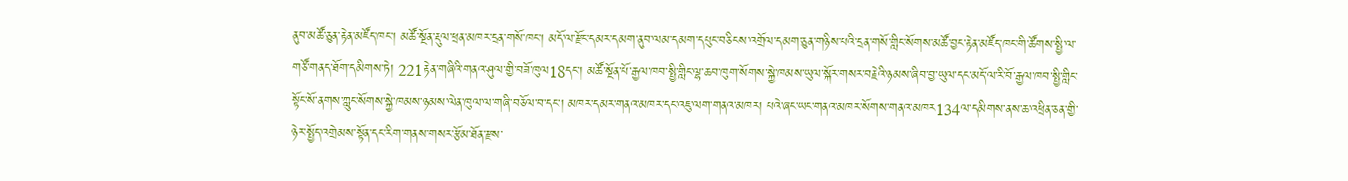ནུབ་མཚོ་ཅུན་རྟེན་མཛོད་ཁང་། མཚོ་སྔོན་རྡུལ་ཕྲན་མཁར་དྲན་གསོ་ཁང་། མདོ་ལ་རྫོང་དམར་དམག་ནུབ་ལམ་དམག་དཔུང་བཅིངས་འགྲོལ་དམག་ཅུན་གཉིས་པའི་དྲན་གསོ་གླིང་སོགས་མཚོ་བྱང་རྟེན་མཛོད་ཁང་གི་ཚོགས་སྤྱི་ལ་གཙོ་གནད་ཐོག་དམིགས་ཏེ། 221རྟེན་གཞིའི་གནའ་ཤུལ་གྱི་བཟོ་ཁུལ18དང་། མཚོ་སྔོན་པོ་རྒྱལ་ཁབ་སྤྱི་གླིང་ལྷ་ཆབ་ཁུག་སོགས་སྐྱེ་ཁམས་ཡུལ་སྐོར་གསར་བརྗེའི་ཉམས་ཞིབ་བྱ་ཡུལ་དང་མདོ་ལ་རི་བོ་རྒྱལ་ཁབ་སྤྱི་གླིང་སྟོང་སོ་ནགས་ཀླུང་སོགས་སྐྱེ་ཁམས་ཉམས་ལེན་ཁུལ་ལ་གཞི་བཅོལ་བ་དང་། མཁར་དམར་གནའ་མཁར་དང་འཇུ་ལག་གནའ་མཁར། པའེ་ཞང་ཡང་གནའ་མཁར་སོགས་གནའ་མཁར134ལ་དམིགས་ནས་ཆ་འཕྲིན་ཅན་གྱི་ཉེར་སྤྱོད་འགྲེམས་སྟོན་དང་རིག་གནས་གསར་རྩོམ་ཐོན་རྫས་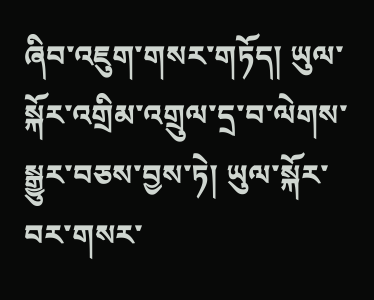ཞིབ་འཇུག་གསར་གཏོད། ཡུལ་སྐོར་འགྲིམ་འགྲུལ་དྲ་བ་ལེགས་སྒྱུར་བཅས་བྱས་ཏེ། ཡུལ་སྐོར་བར་གསར་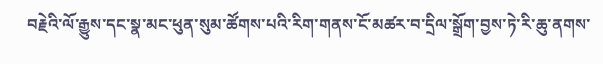བརྗེའི་ལོ་རྒྱུས་དང་སྣ་མང་ཕུན་སུམ་ཚོགས་པའི་རིག་གནས་ངོ་མཚར་བ་དྲིལ་སྒྲོག་བྱས་ཏེ་རི་ཆུ་ནགས་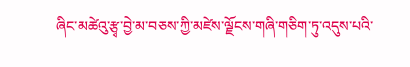ཞིང་མཚེའུ་རྩྭ་བྱེ་མ་བཅས་ཀྱི་མཛེས་ལྗོངས་གཞི་གཅིག་ཏུ་འདུས་པའི་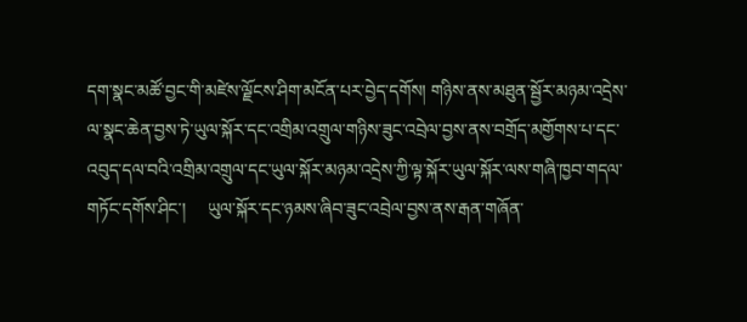དག་སྣང་མཚོ་བྱང་གི་མཛེས་ལྗོངས་ཤིག་མངོན་པར་བྱེད་དགོས། གཉིས་ནས་མཐུན་སྦྱོར་མཉམ་འདྲེས་ལ་སྣང་ཆེན་བྱས་ཏེ་ཡུལ་སྐོར་དང་འགྲིམ་འགྲུལ་གཉིས་ཟུང་འབྲེལ་བྱས་ནས་བགྲོད་མགྱོགས་པ་དང་འབུད་དལ་བའི་འགྲིམ་འགྲུལ་དང་ཡུལ་སྐོར་མཉམ་འདྲེས་ཀྱི་ལྟ་སྐོར་ཡུལ་སྐོར་ལས་གཞི་ཁྱབ་གདལ་གཏོང་དགོས་ཤིང་།     ཡུལ་སྐོར་དང་ཉམས་ཞིབ་ཟུང་འབྲེལ་བྱས་ནས་རྒན་གཞོན་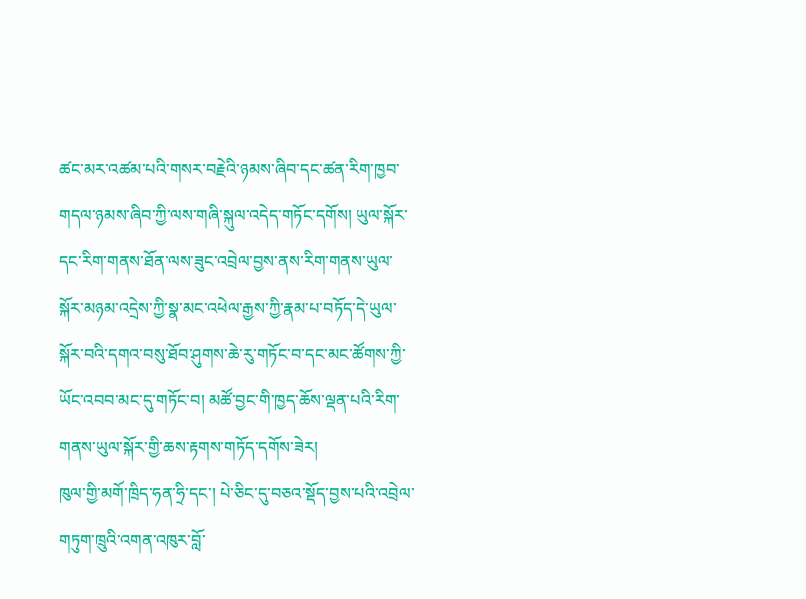ཚང་མར་འཚམ་པའི་གསར་བརྗེའི་ཉམས་ཞིབ་དང་ཚན་རིག་ཁྱབ་གདལ་ཉམས་ཞིབ་ཀྱི་ལས་གཞི་སྐུལ་འདེད་གཏོང་དགོས། ཡུལ་སྐོར་དང་རིག་གནས་ཐོན་ལས་ཟུང་འབྲེལ་བྱས་ནས་རིག་གནས་ཡུལ་སྐོར་མཉམ་འདྲེས་ཀྱི་སྣ་མང་འཕེལ་རྒྱས་ཀྱི་རྣམ་པ་བཏོད་དེ་ཡུལ་སྐོར་བའི་དགའ་བསུ་ཐོབ་ཤུགས་ཆེ་རུ་གཏོང་བ་དང་མང་ཚོགས་ཀྱི་ཡོང་འབབ་མང་དུ་གཏོང་བ། མཚོ་བྱང་གི་ཁྱད་ཆོས་ལྡན་པའི་རིག་གནས་ཡུལ་སྐོར་གྱི་ཆས་རྟགས་གཏོད་དགོས་ཟེར།
ཁུལ་གྱི་མགོ་ཁྲིད་ཧན་ཧྲི་དང་། པེ་ཅིང་དུ་བཅའ་སྡོད་བྱས་པའི་འབྲེལ་གཏུག་ཁྲུའི་འགན་འཁུར་བློ་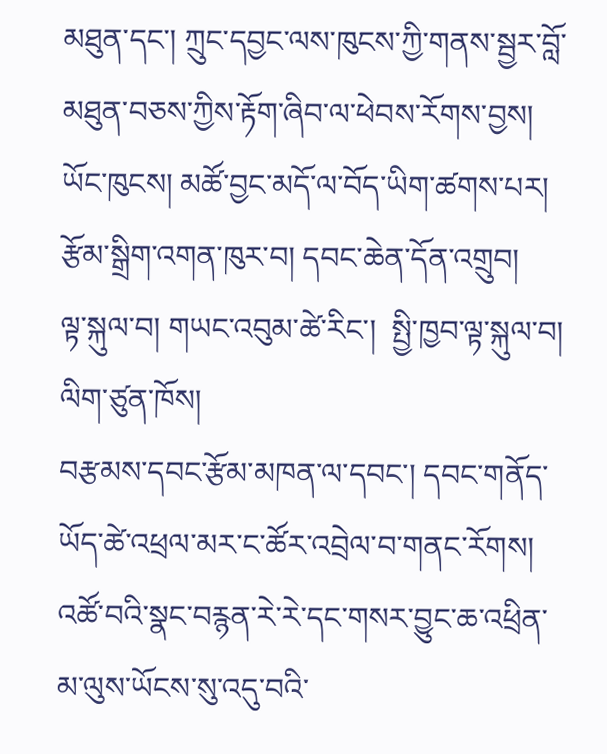མཐུན་དང་། ཀྲུང་དབྱང་ལས་ཁུངས་ཀྱི་གནས་སྦྱར་བློ་མཐུན་བཅས་ཀྱིས་རྟོག་ཞིབ་ལ་ཕེབས་རོགས་བྱས།
ཡོང་ཁུངས། མཚོ་བྱང་མདོ་ལ་བོད་ཡིག་ཚགས་པར།
རྩོམ་སྒྲིག་འགན་ཁུར་བ། དབང་ཆེན་དོན་འགྲུབ།
ལྟ་སྐུལ་བ། གཡང་འབུམ་ཚེ་རིང་།  སྤྱི་ཁྱབ་ལྟ་སྐུལ་བ། ལིག་ཙུན་ཁོས།
བརྩམས་དབང་རྩོམ་མཁན་ལ་དབང་། དབང་གནོད་ཡོད་ཚེ་འཕྲལ་མར་ང་ཚོར་འབྲེལ་བ་གནང་རོགས།
འཚོ་བའི་སྣང་བརྙན་རེ་རེ་དང་གསར་བྱུང་ཆ་འཕྲིན་མ་ལུས་ཡོངས་སུ་འདུ་བའི་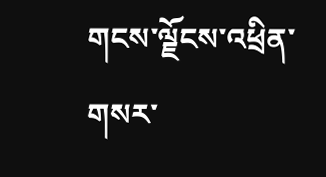གངས་ལྗོངས་འཕྲིན་གསར་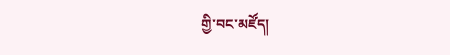གྱི་བང་མཛོད།